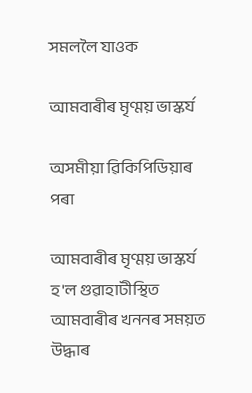সমললৈ যাওক

আমবাৰীৰ মৃণ্ময় ভাস্কৰ্য

অসমীয়া ৱিকিপিডিয়াৰ পৰা

আমবাৰীৰ মৃণ্ময় ভাস্কৰ্য হ'ল গুৱাহাটীস্থিত আমবাৰীৰ খননৰ সময়ত উদ্ধাৰ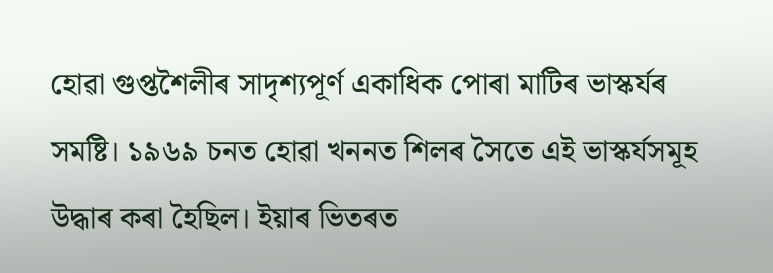হোৱা গুপ্তশৈলীৰ সাদৃশ্যপূৰ্ণ একাধিক পোৰা মাটিৰ ভাস্কৰ্যৰ সমষ্টি। ১৯৬৯ চনত হোৱা খননত শিলৰ সৈতে এই ভাস্কৰ্যসমূহ উদ্ধাৰ কৰা হৈছিল। ইয়াৰ ভিতৰত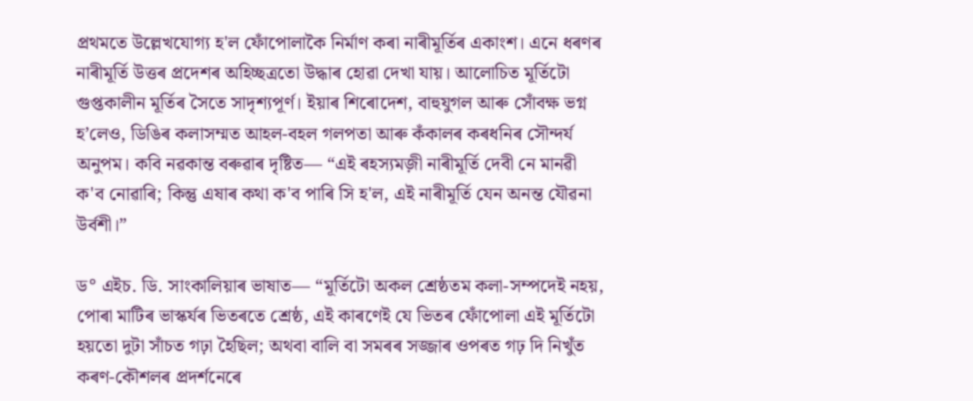প্ৰথমতে উল্লেখযোগ্য হ'ল ফোঁপোলাকৈ নিৰ্মাণ কৰা নাৰীমূৰ্তিৰ একাংশ। এনে ধৰণৰ নাৰীমূৰ্তি উত্তৰ প্ৰদেশৰ অহিচ্ছত্ৰতো উদ্ধাৰ হোৱা দেখা যায়। আলোচিত মূৰ্তিটো গুপ্তকালীন মূৰ্তিৰ সৈতে সাদৃশ্যপূৰ্ণ। ইয়াৰ শিৰোদেশ, বাহুযুগল আৰু সোঁবক্ষ ভগ্ন হ’লেও, ডিঙিৰ কলাসম্মত আহল-বহল গলপতা আৰু কঁকালৰ কৰধনিৰ সৌন্দৰ্য অনুপম। কবি নৱকান্ত বৰুৱাৰ দৃষ্টিত— “এই ৰহস্যমজ়ী নাৰীমূৰ্তি দেবী নে মানৱী ক'ব নোৱাৰি; কিন্তু এষাৰ কথা ক'ব পাৰি সি হ'ল, এই নাৰীমূৰ্তি যেন অনন্ত যৌৱনা উৰ্বশী।”

ড° এইচ. ডি. সাংকালিয়াৰ ভাষাত— “মূৰ্তিটো অকল শ্ৰেষ্ঠতম কলা-সম্পদেই নহয়, পোৰা মাটিৰ ভাস্কৰ্যৰ ভিতৰতে শ্ৰেষ্ঠ, এই কাৰণেই যে ভিতৰ ফোঁপোলা এই মূৰ্তিটো হয়তো দুটা সাঁচত গঢ়া হৈছিল; অথবা বালি বা সমৰৰ সজ্জাৰ ওপৰত গঢ় দি নিখুঁত কৰণ-কৌশলৰ প্ৰদৰ্শনেৰে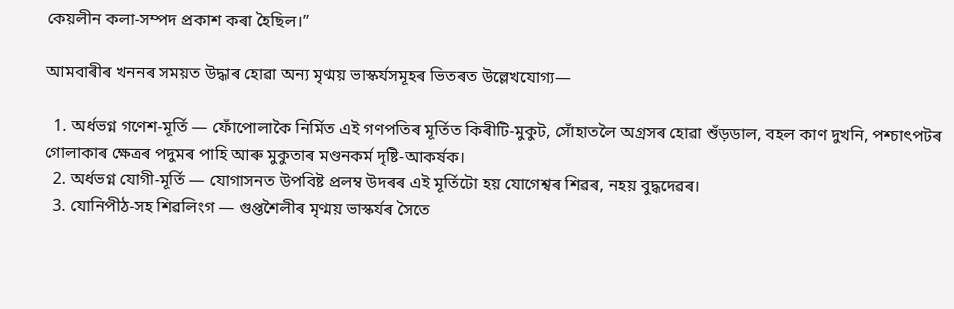কেয়লীন কলা-সম্পদ প্ৰকাশ কৰা হৈছিল।”

আমবাৰীৰ খননৰ সময়ত উদ্ধাৰ হোৱা অন্য মৃণ্ময় ভাস্কৰ্যসমূহৰ ভিতৰত উল্লেখযোগ্য—

  1. অৰ্ধভগ্ন গণেশ-মূৰ্তি — ফোঁপোলাকৈ নিৰ্মিত এই গণপতিৰ মূৰ্তিত কিৰীটি-মুকুট, সোঁহাতলৈ অগ্ৰসৰ হোৱা শুঁড়ডাল, বহল কাণ দুখনি, পশ্চাৎপটৰ গোলাকাৰ ক্ষেত্ৰৰ পদুমৰ পাহি আৰু মুকুতাৰ মণ্ডনকৰ্ম দৃষ্টি-আকৰ্ষক।
  2. অৰ্ধভগ্ন যোগী-মূৰ্তি — যোগাসনত উপবিষ্ট প্ৰলম্ব উদৰৰ এই মূৰ্তিটো হয় যোগেশ্বৰ শিৱৰ, নহয় বুদ্ধদেৱৰ।
  3. যোনিপীঠ-সহ শিৱলিংগ — গুপ্তশৈলীৰ মৃণ্ময় ভাস্কৰ্যৰ সৈতে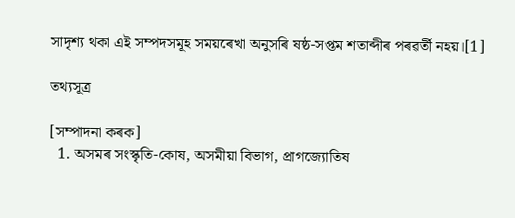সাদৃশ্য থকা এই সম্পদসমূহ সময়ৰেখা অনুসৰি ষষ্ঠ-সপ্তম শতাব্দীৰ পৰৱৰ্তী নহয়।[1]

তথ্যসূত্ৰ

[সম্পাদনা কৰক]
  1. অসমৰ সংস্কৃতি-কোষ, অসমীয়া বিভাগ, প্ৰাগজ্যোতিষ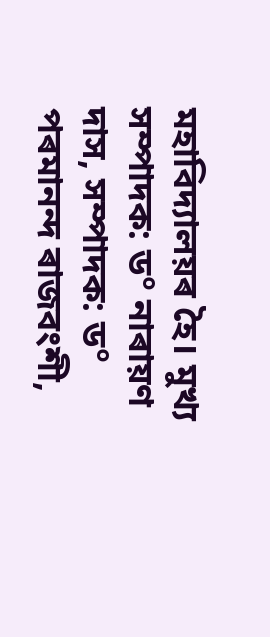মহাবিদ্যালয়ৰ হৈ। মুখ্য সম্পাদক: ড° নাৰায়ণ দাস, সম্পাদক: ড° পৰমানন্দ ৰাজবংশী,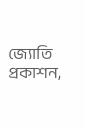জ্যোতি প্ৰকাশন,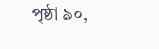পৃষ্ঠা ৯০,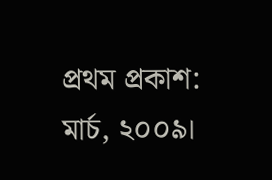প্ৰথম প্ৰকাশ: মাৰ্চ, ২০০৯।